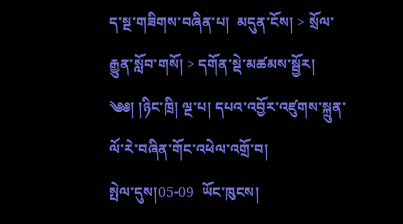ད་སྔ་གཟིགས་བཞིན་པ།  མདུན་ངོས། > སྲོལ་རྒྱུན་སློབ་གསོ། > དགོན་སྡེ་མཚམས་སྦྱོར།
༄༅། །ཉིང་ཁྲི། ལྔ་པ། དཔའ་འབྱོར་འཛུགས་སྐྲུན་ལོ་རེ་བཞིན་གོང་འཕེལ་འགྲོ་བ།
སྤེལ་དུས།05-09  ཡོང་ཁུངས།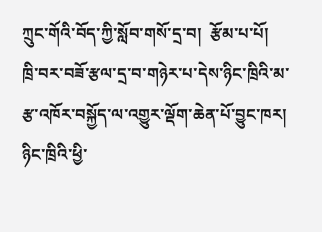ཀྲུང་གོའི་བོད་ཀྱི་སློབ་གསོ་དྲ་བ།  རྩོམ་པ་པོ།
ཁྲི་བར་བཟོ་རྩལ་དྲ་བ་གཉེར་པ་དེས་ཉིང་ཁྲིའི་མ་རྩ་འཁོར་བསྐྱོད་ལ་འགྱུར་ལྡོག་ཆེན་པོ་བྱུང་ཁར། ཉིང་ཁྲིའི་ཕྱི་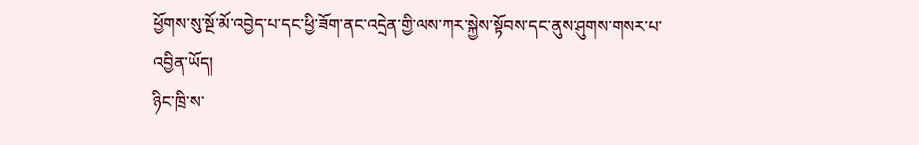ཕྱོགས་སུ་སྔོ་མོ་འབྱེད་པ་དང་ཕྱི་ཟོག་ནང་འདྲེན་གྱི་ལས་ཀར་སྐྱེས་སྟོབས་དང་ནུས་ཤུགས་གསར་པ་འབྱིན་ཡོད།
ཉིང་ཁྲི་ས་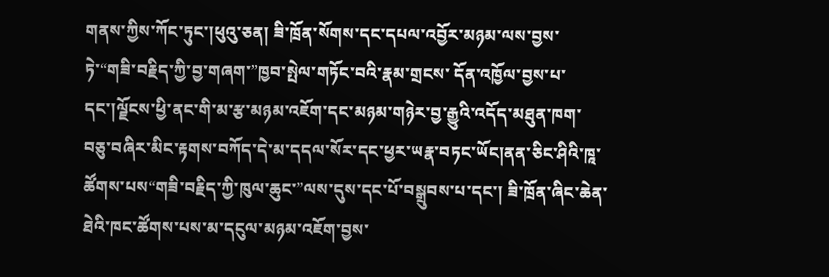གནས་ཀྱིས་ཀོང་ཏུང་།ཕུའུ་ཅན། ཟི་ཁྲོན་སོགས་དང་དཔལ་འབྱོར་མཉམ་ལས་བྱས་ཏེ་“གཟི་བརྗིད་ཀྱི་བྱ་གཞག་”ཁྱབ་སྤེལ་གཏོང་བའི་རྣམ་གྲངས་ དོན་འཁྱོལ་བྱས་པ་དང་།ལྗོངས་ཕྱི་ནང་གི་མ་རྩ་མཉམ་འཇོག་དང་མཉམ་གཉེར་བྱ་རྒྱུའི་འདོད་མཐུན་ཁག་བཅུ་བཞིར་མིང་རྟགས་བཀོད་དེ་མ་དདལ་སོར་དང་ཕྱར་ཡརྣ་བཏང་ཡོང།ནན་ཅིང་ཤིའི་ཁཱ་ཚོགས་པས“གཟི་བརྗིད་ཀྱི་ཁུལ་ཆུང་”ལས་དུས་དང་པོ་བསྒྲུབས་པ་དང་། ཟི་ཁྲོན་ཞིང་ཆེན་ཐེའི་ཁང་ཚོགས་པས་མ་དངུལ་མཉམ་འཇོག་བྱས་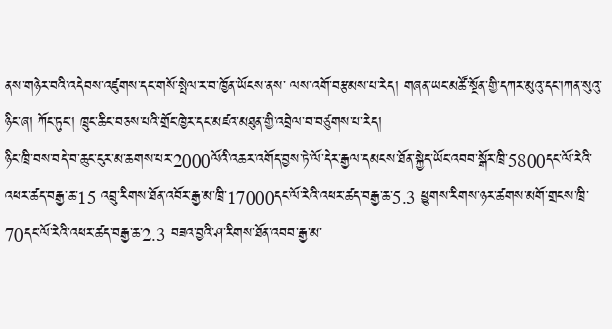ནས་གཉེར་བའི་འདེབས་འཛུགས་དང་གསོ་སྤེལ་ར་བ་ཁྱོན་ཡོངས་ནས་ ལས་འགོ་བརྩམས་པ་རེད། གཞན་ཡང་མཚོ་སྔོན་གྱི་དཀར་མུའུ་དང་།ཀན་སུའུ་ཉིང་ཞ། ཀོང་ཏུང་། ཁྲུང་ཆིང་བཅས་པའི་གྲོང་ཁྱེར་དང་མཛའ་མཐུན་གྱི་འབྲེལ་བ་བཙུགས་པ་རེད།
ཉིང་ཁྲི་བས་བདེ་བ་ཆུང་ངུར་མ་ཆགས་པར་2000ལོའི་འཆར་འགོད་བྱས་ཏེ་ལོ་དེར་རྒྱལ་དམངས་ཐོན་སྐྱེད་ཡོང་འབབ་སྒོར་ཁྲི་5800དང་ལོ་རེའི་འཕར་ཚད་བརྒྱ་ཆ་15 འབྲུ་རིགས་ཐོན་འབོར་རྒྱ་མ་ཁྲི་17000དང་ལོ་རེའི་འཕར་ཚད་བརྒྱ་ཆ་5.3 ཕྱུགས་རིགས་ཉར་ཚགས་མགོ་གྲངས་ཁྲི་70དང་ལོ་རེའི་འཕར་ཚད་བརྒྱ་ཆ་2.3 བཟའ་བྱའི་ཤ་རིགས་ཐོན་འབབ་རྒྱ་མ་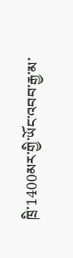ཁྲི་1400མར་གྱི་ཡོང་འབབ་རྒྱ་མ་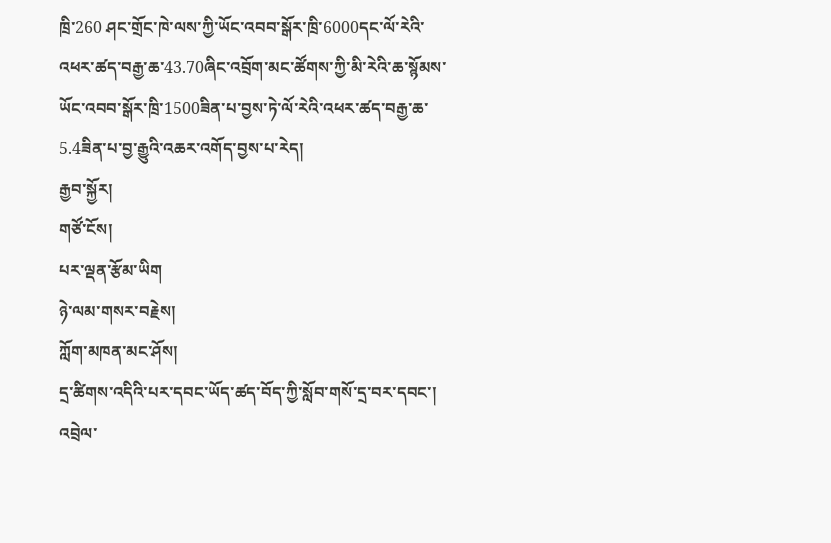ཁྲི་260 ཤང་གྲོང་ཁེ་ལས་ཀྱི་ཡོང་འབབ་སྒོར་ཁྲི་6000དང་ལོ་རེའི་འཕར་ཚད་བརྒྱ་ཆ་43.70ཞིང་འབྲོག་མང་ཚོགས་ཀྱི་མི་རེའི་ཆ་སྙོམས་ཡོང་འབབ་སྒོར་ཁྲི་1500ཟིན་པ་བྱས་ཏེ་ལོ་རེའི་འཕར་ཚད་བརྒྱ་ཆ་5.4ཟིན་པ་བྱ་རྒྱུའི་འཆར་འགོད་བྱས་པ་རེད།
རྒྱབ་སྐྱོར།
གཙོ་ངོས།
པར་ལྡན་རྩོམ་ཡིག
ཉེ་ལམ་གསར་བརྗེས།
ཀློག་མཁན་མང་ཤོས།
དྲ་ཚིགས་འདིའི་པར་དབང་ཡོད་ཚད་བོད་ཀྱི་སློབ་གསོ་དྲ་བར་དབང་།
འབྲེལ་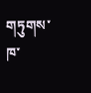གཏུགས་ཁ་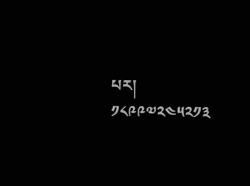པར། ༡༨༩༩༧༢༤༥༢༡༣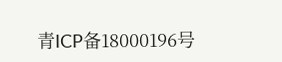青ICP备18000196号